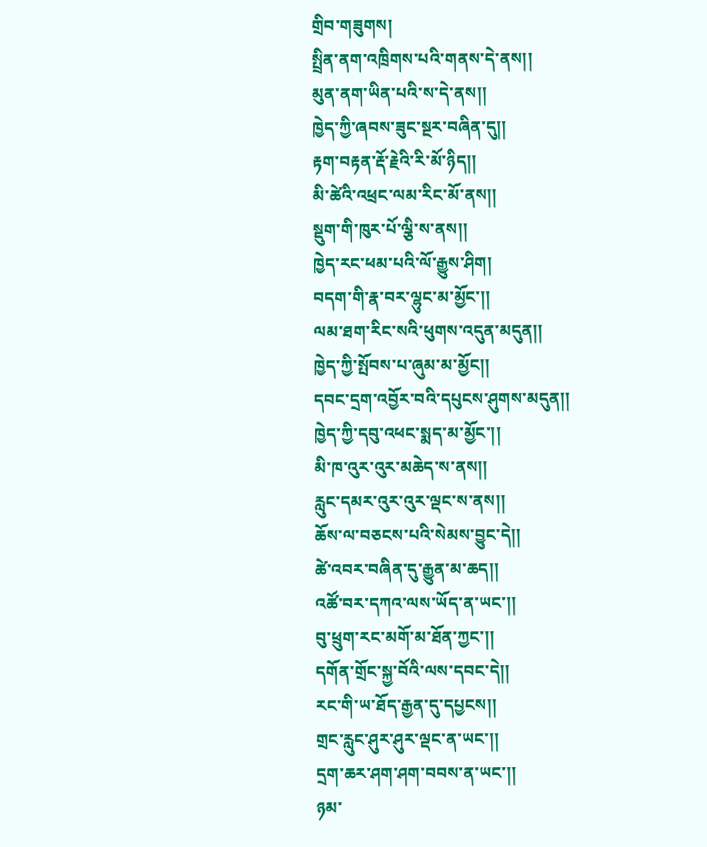གྲིབ་གཟུགས།
སྤྲིན་ནག་འཁྲིགས་པའི་གནས་དེ་ནས།།
མུན་ནག་ཡིན་པའི་ས་དེ་ནས།།
ཁྱེད་ཀྱི་ཞབས་ཟུང་སྔར་བཞིན་དུ།།
རྟག་བརྟན་རྡོ་རྗེའི་རི་མོ་ཉིད།།
མི་ཚེའི་འཕྲང་ལམ་རིང་མོ་ནས།།
སྡུག་གི་ཁུར་པོ་ལྕི་ས་ནས།།
ཁྱེད་རང་ཕམ་པའི་ལོ་རྒྱུས་ཤིག།
བདག་གི་རྣ་བར་ལྷུང་མ་མྱོང་།།
ལམ་ཐག་རིང་སའི་ཕུགས་འདུན་མདུན།།
ཁྱེད་ཀྱི་སྤོབས་པ་ཞུམ་མ་མྱོང།།
དབང་དྲག་འབྱོར་བའི་དཔུངས་ཤུགས་མདུན།།
ཁྱེད་ཀྱི་དབུ་འཕང་སྨད་མ་མྱོང་།།
མི་ཁ་འུར་འུར་མཆེད་ས་ནས།།
རླུང་དམར་འུར་འུར་ལྡང་ས་ནས།།
ཆོས་ལ་བཅངས་པའི་སེམས་བྱུང་དེ།།
ཚེ་འབར་བཞིན་དུ་རྒྱུན་མ་ཆད།།
འཚོ་བར་དཀའ་ལས་ཡོད་ན་ཡང་།།
བུ་ཕྲུག་རང་མགོ་མ་ཐོན་ཀྱང་།།
དགོན་གྲོང་སྐྱ་བོའི་ལས་དབང་དེ།།
རང་གི་ཡ་ཐོད་རྒྱན་དུ་དཔྱངས།།
གྲང་རླུང་ཤུར་ཤུར་ལྡང་ན་ཡང་།།
དྲག་ཆར་ཤག་ཤག་བབས་ན་ཡང་།།
ཉམ་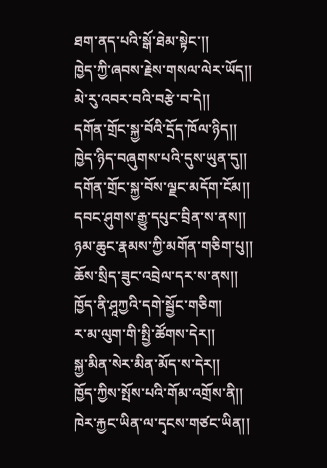ཐག་ནད་པའི་སྒོ་ཐེམ་སྟེང་།།
ཁྱེད་ཀྱི་ཞབས་རྗེས་གསལ་ལེར་ཡོད།།
མེ་རུ་འབར་བའི་བརྩེ་བ་དེ།།
དགོན་གྲོང་སྐྱ་བོའི་དྲོད་ཁོལ་ཉིད།།
ཁྱེད་ཉིད་བཞུགས་པའི་དུས་ཡུན་དུ།།
དགོན་གྲོང་སྐྱ་བོས་ལྗང་མདོག་ངོམ།།
དབང་ཤུགས་རྒྱུ་དཔུང་བྲིན་ས་ནས།།
ཉམ་ཆུང་རྣམས་ཀྱི་མགོན་གཅིག་པུ།།
ཆོས་སྲིད་ཟུང་འབྲེལ་དར་ས་ནས།།
ཁྱོད་ནི་ཤཱཀྱའི་དགེ་སྦྱོང་གཅིག།
ར་མ་ལུག་གི་སྤྱི་ཚོགས་དེར།།
སྐྱ་མིན་སེར་མིན་མོད་ས་དེར།།
ཁྱོད་ཀྱིས་སྤོས་པའི་གོམ་འགྲོས་ནི།།
ཁེར་རྐྱང་ཡིན་ལ་དྭངས་གཙང་ཡིན།།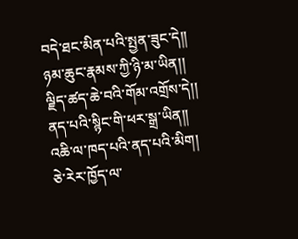བདེ་ཐང་མིན་པའི་སྤྱན་ཟུང་དེ།།
ཉམ་ཆུང་རྣམས་ཀྱི་ཉི་མ་ཡིན།།
ལྗིད་ཚད་ཆེ་བའི་གོམ་འགྲོས་དེ།།
ནད་པའི་སྙིང་གི་ཕར་སྒྲ་ཡིན།།
འཆི་ལ་ཁད་པའི་ནད་པའི་མིག།
ཅེ་རེར་ཁྱོད་ལ་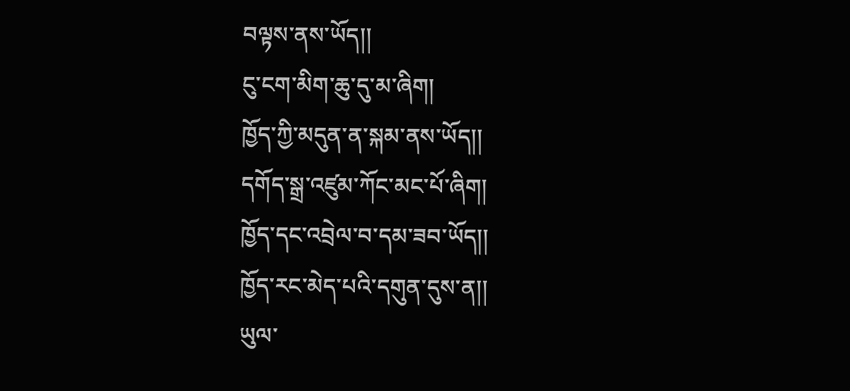བལྟས་ནས་ཡོད།།
ངུ་ངག་མིག་ཆུ་དུ་མ་ཞིག།
ཁྱོད་ཀྱི་མདུན་ན་སྐམ་ནས་ཡོད།།
དགོད་སྒྲ་འཛུམ་ཀོང་མང་པོ་ཞིག།
ཁྱོད་དང་འབྲེལ་བ་དམ་ཟབ་ཡོད།།
ཁྱོད་རང་མེད་པའི་དགུན་དུས་ན།།
ཡུལ་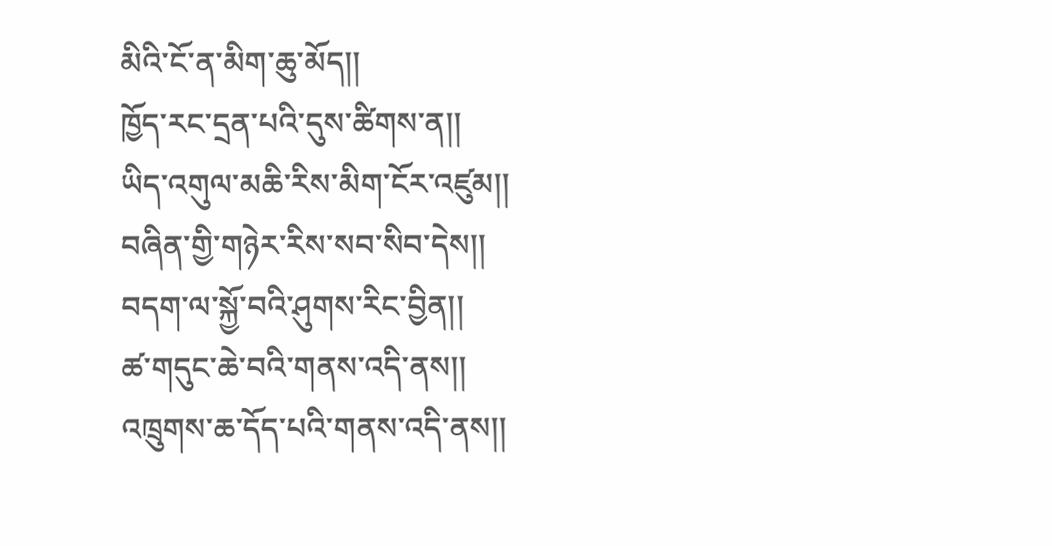མིའི་ངོ་ན་མིག་ཆུ་མོད།།
ཁྱོད་རང་དྲན་པའི་དུས་ཚིགས་ན།།
ཡིད་འགུལ་མཆི་རིས་མིག་ངོར་འཛུམ།།
བཞིན་གྱི་གཉེར་རིས་སབ་སིབ་དེས།།
བདག་ལ་སྐྱོ་བའི་ཤུགས་རིང་བྱིན།།
ཚ་གདུང་ཆེ་བའི་གནས་འདི་ནས།།
འཁྲུགས་ཆ་དོད་པའི་གནས་འདི་ནས།།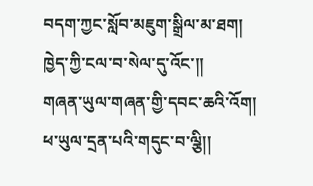བདག་ཀྱང་སློབ་མཇུག་སྒྲིལ་མ་ཐག།
ཁྱེད་ཀྱི་ངལ་བ་སེལ་དུ་འོང་།།
གཞན་ཡུལ་གཞན་གྱི་དབང་ཆའི་འོག།
ཕ་ཡུལ་དྲན་པའི་གདུང་བ་ལྕི།།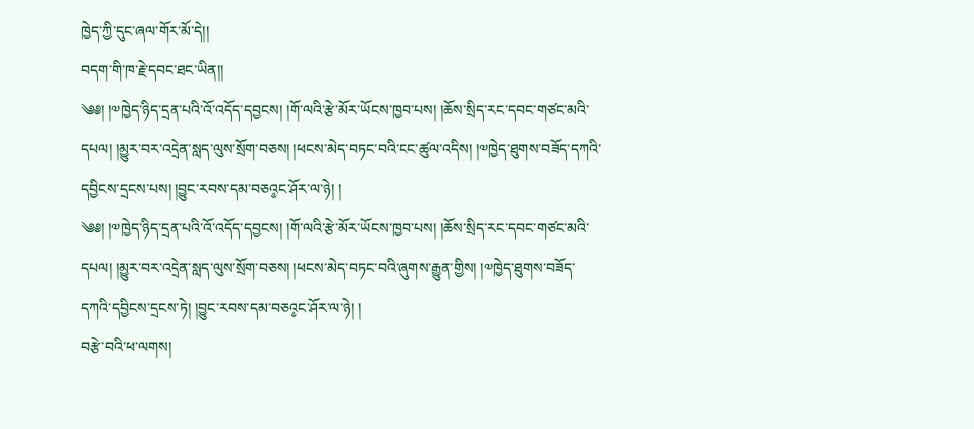ཁྱེད་ཀྱི་དུང་ཞལ་གོར་མོ་དེ།།
བདག་གི་ཁ་རྗེ་དབང་ཐང་ཡིན།།
༄༅། །༧ཁྱེད་ཉིད་དྲན་པའི་འོ་འདོད་དབྱངས། །གོ་ལའི་རྩེ་མོར་ཡོངས་ཁྱབ་པས། །ཆོས་སྲིད་རང་དབང་གཙང་མའི་དཔལ། །མྱུར་བར་འདྲེན་སླད་ལུས་སྲོག་བཅས། །ཕངས་མེད་བཏང་བའི་ངང་ཚུལ་འདིས། །༧ཁྱེད་ཐུགས་བཟོད་དཀའི་དབྱིངས་དྲངས་པས། །བྱུང་རབས་དམ་བཅའ༵ང་ཤོར་ལ་ཉེ། །
༄༅། །༧ཁྱེད་ཉིད་དྲན་པའི་འོ་འདོད་དབྱངས། །གོ་ལའི་རྩེ་མོར་ཡོངས་ཁྱབ་པས། །ཆོས་སྲིད་རང་དབང་གཙང་མའི་དཔལ། །མྱུར་བར་འདྲེན་སླད་ལུས་སྲོག་བཅས། །ཕངས་མེད་བཏང་བའི་ཞུགས་རྒྱུན་གྱིས། །༧ཁྱེད་ཐུགས་བཟོད་དཀའི་དབྱིངས་དྲངས་ཏེ། །བྱུང་རབས་དམ་བཅའ༵ང་ཤོར་ལ་ཉེ། །
བརྩེ་བའི་ཕ་ལགས།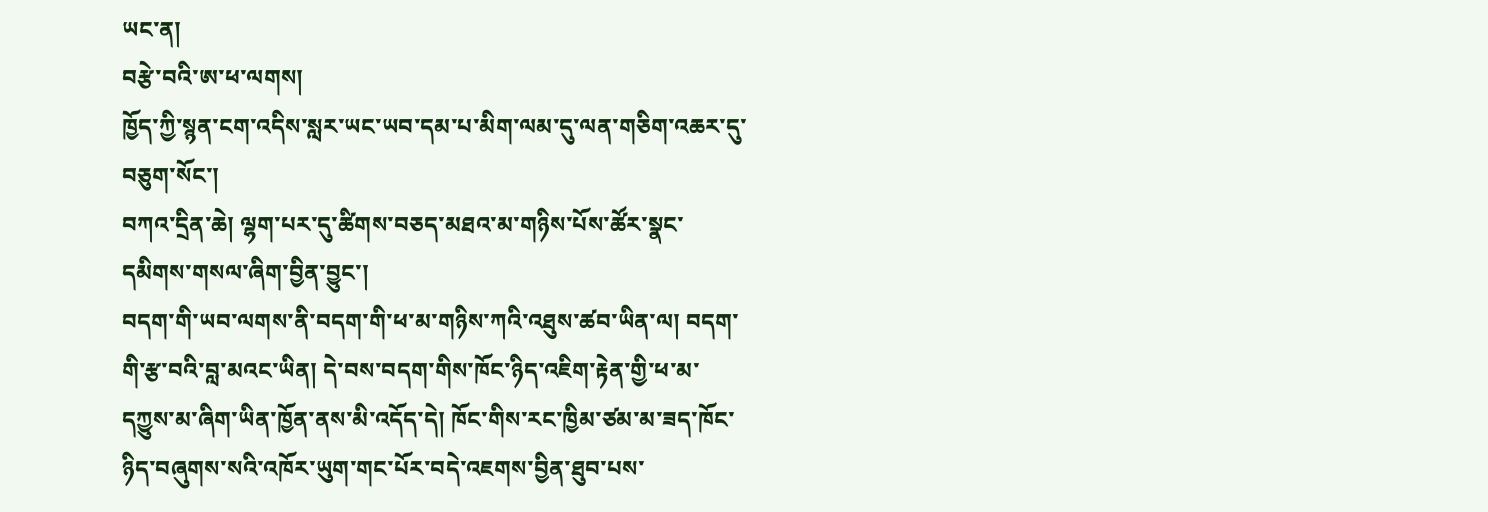ཡང་ན།
བརྩེ་བའི་ཨ་ཕ་ལགས།
ཁྱོད་ཀྱི་སྙན་ངག་འདིས་སླར་ཡང་ཡབ་དམ་པ་མིག་ལམ་དུ་ལན་གཅིག་འཆར་དུ་བཅུག་སོང་།
བཀའ་དྲིན་ཆེ། ལྷག་པར་དུ་ཚིགས་བཅད་མཐའ་མ་གཉིས་པོས་ཚོར་སྣང་དམིགས་གསལ་ཞིག་བྱིན་བྱུང་།
བདག་གི་ཡབ་ལགས་ནི་བདག་གི་ཕ་མ་གཉིས་ཀའི་འཐུས་ཚབ་ཡིན་ལ། བདག་གི་རྩ་བའི་བླ་མའང་ཡིན། དེ་བས་བདག་གིས་ཁོང་ཉིད་འཇིག་རྟེན་གྱི་ཕ་མ་དཀྱུས་མ་ཞིག་ཡིན་ཁྱོན་ནས་མི་འདོད་དེ། ཁོང་གིས་རང་ཁྱིམ་ཙམ་མ་ཟད་ཁོང་ཉིད་བཞུགས་སའི་འཁོར་ཡུག་གང་པོར་བདེ་འཇགས་བྱིན་ཐུབ་པས་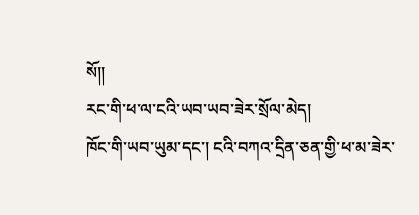སོ།།
རང་གི་ཕ་ལ་ངའི་ཡབ་ཡབ་ཟེར་སྲོལ་མེད།
ཁོང་གི་ཡབ་ཡུམ་དང་། ངའི་བཀའ་དྲིན་ཅན་གྱི་ཕ་མ་ཟེར་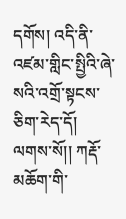དགོས། འདི་ནི་འཛམ་གླིང་སྤྱིའི་ཞེ་སའི་འགྲོ་སྟངས་ཅིག་རེད་དོ།
ལགས་སོ།། ཀརྡོ་མཆོག་གི་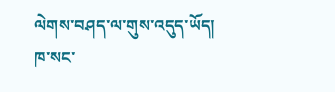ལེགས་བཤད་ལ་གུས་འདུད་ཡོད།
ཁ་སང་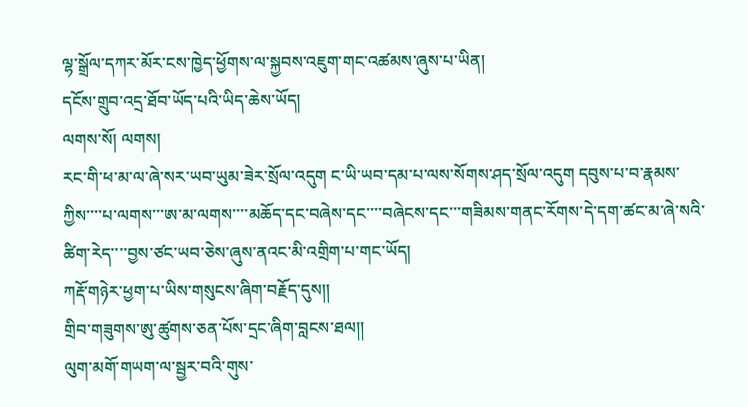ལྷ་སྒྲོལ་དཀར་མོར་ངས་ཁྱེད་ཕྱོགས་ལ་སྐྱབས་འཇུག་གང་འཚམས་ཞུས་པ་ཡིན།
དངོས་གྲུབ་འདྲ་ཐོབ་ཡོད་པའི་ཡིད་ཆེས་ཡོད།
ལགས་སོ། ལགས།
རང་གི་ཕ་མ་ལ་ཞེ་སར་ཡབ་ཡུམ་ཟེར་སྲོལ་འདུག ང་ཡི་ཡབ་དམ་པ་ལས་སོགས་ཤད་སྲོལ་འདུག དབུས་པ་བ་རྣམས་ཀྱིས་་་་པ་ལགས་་་ཨ་མ་ལགས་་་་མཆོད་དང་བཞེས་དང་་་་བཞེངས་དང་་་གཟིམས་གནང་རོགས་དེ་དག་ཚང་མ་ཞེ་སའི་ཚིག་རེད་་་་བྱས་ཙང་ཡབ་ཅེས་ཞུས་ནའང་མི་འགྲིག་པ་གང་ཡོད།
ཀརྡོ་གཉེར་ཕྱག་པ་ཡིས་གསུངས་ཞིག་བརྗོད་དུས།།
གྲིབ་གཟུགས་ཨུ་ཚུགས་ཅན་པོས་དྲང་ཞིག་བླངས་ཐལ།།
ལུག་མགོ་གཡག་ལ་སྦྱར་བའི་གུས་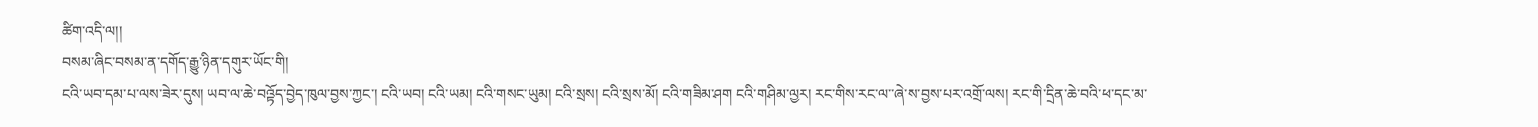ཚིག་འདི་ལ།།
བསམ་ཞིང་བསམ་ན་དགོད་རྒྱུ་ཉིན་དགུར་ཡོང་གི།
ངའི་ཡབ་དམ་པ་ལས་ཟེར་དུས། ཡབ་ལ་ཆེ་བའྟོད་བྱེད་ཁུལ་བྱས་ཀྱང་། ངའི་ཡབ། ངའི་ཡམ། ངའི་གསང་ཡུམ། ངའི་སྲས། ངའི་སྲས་མོ། ངའི་གཟིམ་ཤག ངའི་གཤིམ་ལྱར། རང་གིས་རང་ལ་་ཞེ་ས་བྱས་པར་འགྲོ་ལས། རང་གི་དྲིན་ཆེ་བའི་ཕ་དང་མ་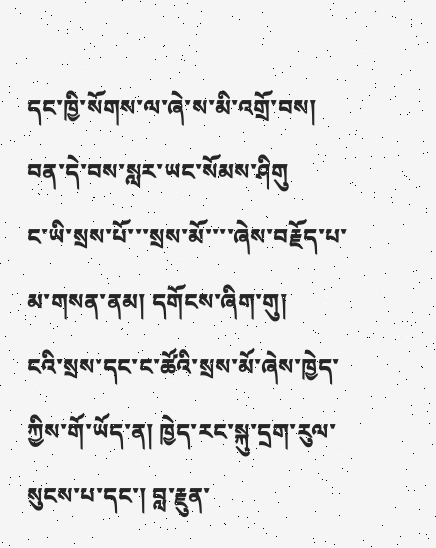དང་ཁྱི་སོགས་ལ་ཞེ་ས་མི་འགྲོ་བས། བན་དེ་བས་སླར་ཡང་སོམས་ཤིགུ
ང་ཡི་སྲས་པོ་་་སྲས་མོ་་་་ཞེས་བརྗོད་པ་མ་གསན་ནམ། དགོངས་ཞིག་གུ།
ངའི་སྲས་དང་ང་ཚོའི་སྲས་མོ་ཞེས་ཁྱེད་ཀྱིས་གོ་ཡོད་ན། ཁྱེད་རང་སྐུ་དྲག་རུལ་སུངས་པ་དང་། བླ་རྗུན་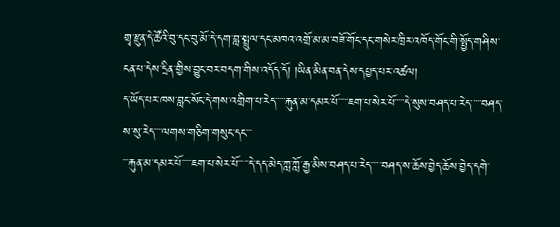གྲྭ་རྫུན་དེ་ཚོའི་བུ་དང་བུ་མོ་དེ་དག་བླ་སྤྲུལ་དང་མཁའ་འགྲོ་མ་མ་བཟོ་གོང་དང་གསེར་ཁྲིར་འཁོད་གོང་གི་སྤྱོད་གཤིས་ངན་པ་དེས་དྲིན་གྱིས་བྱུང་བར་བདག་གིས་འདོད་དོ། །ཡིན་མིན་བན་དེས་དཔྱད་པར་འཚལ།
ད་ཡོད་པར་ཁས་བླང་སོང་དེ་གས་འགྲིག་པ་རེད་་་་་རྐུན་མ་དམར་པོ་་་་་ཇག་པ་སེར་པོ་་་་་དེ་སུས་བཤད་པ་རེད་་་་་བཤད་ས་སུ་རེད་་་་ལགས་གཅིག་གསུང་དང་་་
་་་རྐུན་མ་དམར་པོ་་་་་ཇག་པ་སེར་པོ་་་་་དེ་དད་མེད་ཀླ་ཀློ་རྒྱ་མིས་བཤད་པ་རེད་་་་་བཤད་ས་ཆོས་བྱེད་ཆོས་བྱེད་དགེ་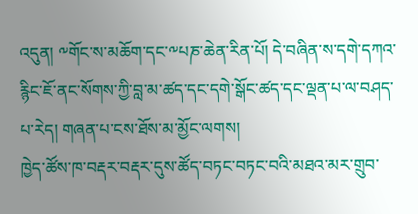འདུན། ༸གོང་ས་མཆོག་དང་༸པཎ་ཆེན་རིན་པོ། དེ་བཞིན་ས་དགེ་དཀའ་རྙིང་ཇོ་ནང་སོགས་ཀྱི་བླ་མ་ཚད་དང་དགེ་སྒོང་ཚད་དང་ལྡན་པ་ལ་བཤད་པ་རེད། གཞན་པ་ངས་ཐོས་མ་མྱོང་ལགས།
ཁྱེད་ཚོས་ཁ་བརྡར་བརྡར་དུས་ཚོད་བཏང་བཏང་བའི་མཐའ་མར་གྲུབ་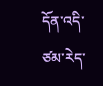དོན་འདི་ཙམ་རེད་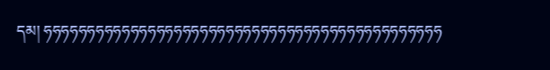དམ། ཧཧཧཧཧཧཧཧཧཧཧཧཧཧཧཧཧཧཧཧཧཧཧཧཧཧཧཧཧཧཧཧཧཧཧཧཧཧཧཧཧཧཧཧཧཧ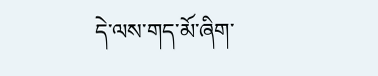དེ་ལས་གད་མོ་ཞིག་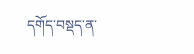དགོད་བསྡད་ན་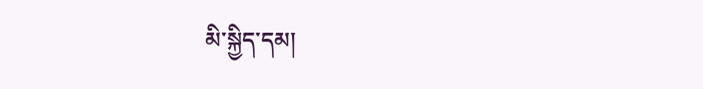མི་སྐྱིད་དམ།